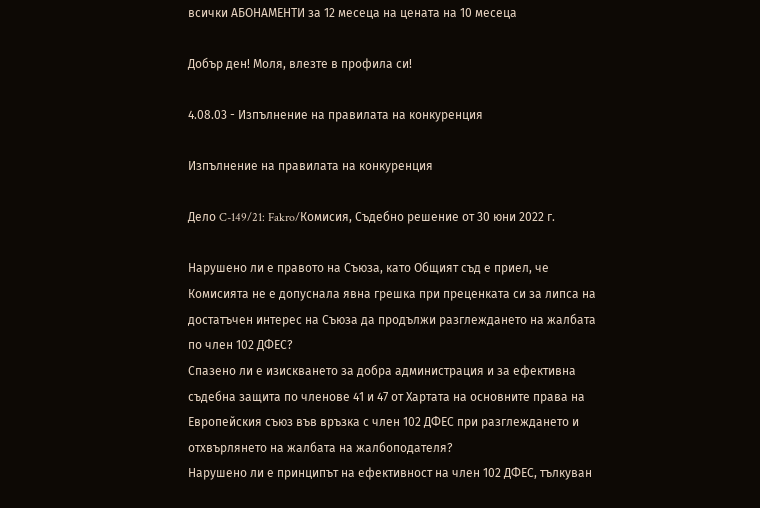всички АБОНАМЕНТИ за 12 месеца на цената на 10 месеца

Добър ден! Моля, влезте в профила си!

4.08.03 - Изпълнение на правилата на конкуренция

Изпълнение на правилата на конкуренция

Дело C-149/21: Fakro/Комисия, Съдебно решение от 30 юни 2022 г.

Нарушено ли е правото на Съюза, като Общият съд е приел, че Комисията не е допуснала явна грешка при преценката си за липса на достатъчен интерес на Съюза да продължи разглеждането на жалбата по член 102 ДФЕС?
Спазено ли е изискването за добра администрация и за ефективна съдебна защита по членове 41 и 47 от Хартата на основните права на Европейския съюз във връзка с член 102 ДФЕС при разглеждането и отхвърлянето на жалбата на жалбоподателя?
Нарушено ли е принципът на ефективност на член 102 ДФЕС, тълкуван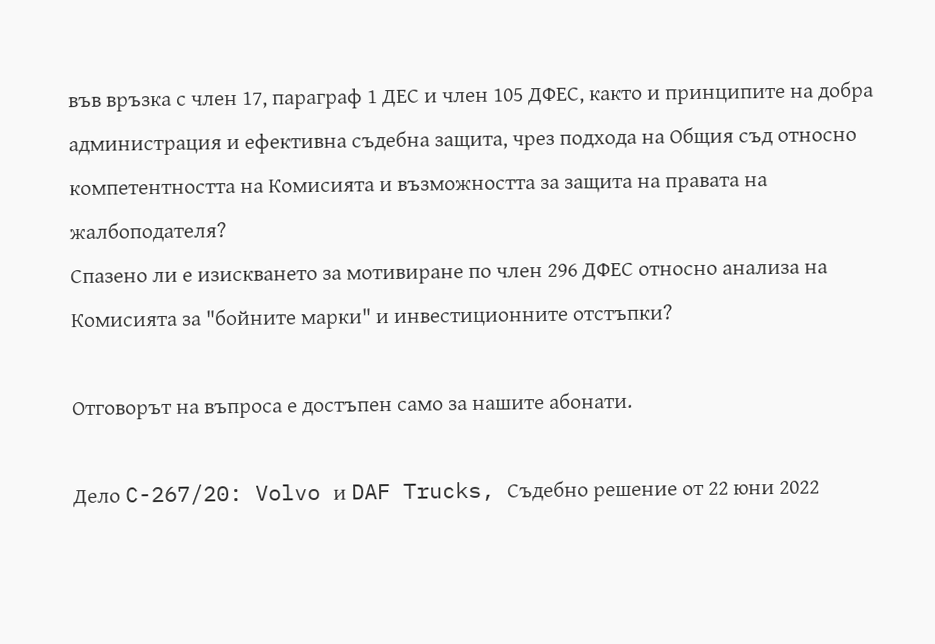във връзка с член 17, параграф 1 ДЕС и член 105 ДФЕС, както и принципите на добра администрация и ефективна съдебна защита, чрез подхода на Общия съд относно компетентността на Комисията и възможността за защита на правата на жалбоподателя?
Спазено ли е изискването за мотивиране по член 296 ДФЕС относно анализа на Комисията за "бойните марки" и инвестиционните отстъпки?

Отговорът на въпроса е достъпен само за нашите абонати.

Дело C-267/20: Volvo и DAF Trucks, Съдебно решение от 22 юни 2022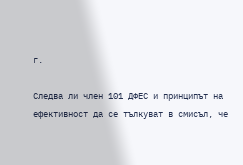г.

Следва ли член 101 ДФЕС и принципът на ефективност да се тълкуват в смисъл, че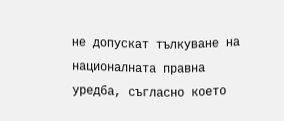не допускат тълкуване на националната правна уредба, съгласно което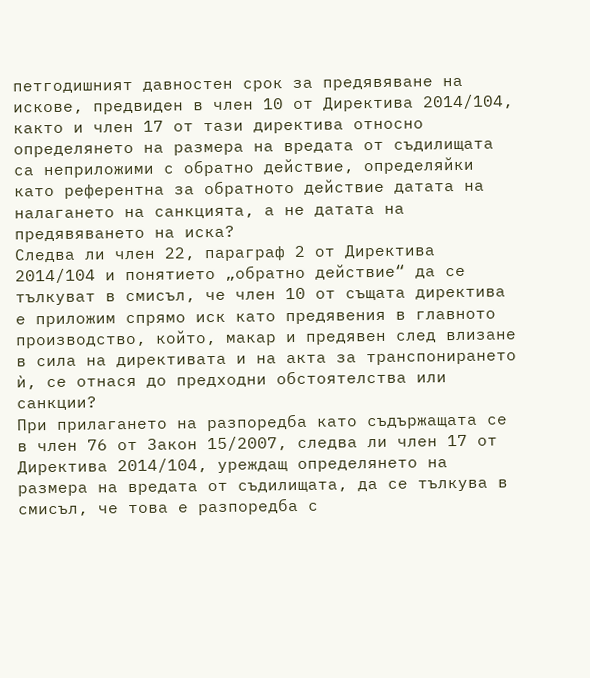петгодишният давностен срок за предявяване на искове, предвиден в член 10 от Директива 2014/104, както и член 17 от тази директива относно определянето на размера на вредата от съдилищата са неприложими с обратно действие, определяйки като референтна за обратното действие датата на налагането на санкцията, а не датата на предявяването на иска?
Следва ли член 22, параграф 2 от Директива 2014/104 и понятието „обратно действие“ да се тълкуват в смисъл, че член 10 от същата директива е приложим спрямо иск като предявения в главното производство, който, макар и предявен след влизане в сила на директивата и на акта за транспонирането ѝ, се отнася до предходни обстоятелства или санкции?
При прилагането на разпоредба като съдържащата се в член 76 от Закон 15/2007, следва ли член 17 от Директива 2014/104, уреждащ определянето на размера на вредата от съдилищата, да се тълкува в смисъл, че това е разпоредба с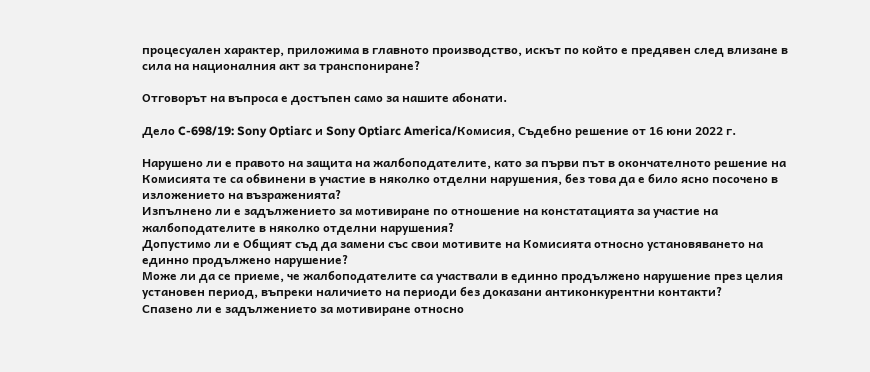процесуален характер, приложима в главното производство, искът по който е предявен след влизане в сила на националния акт за транспониране?

Отговорът на въпроса е достъпен само за нашите абонати.

Дело C-698/19: Sony Optiarc и Sony Optiarc America/Комисия, Съдебно решение от 16 юни 2022 г.

Нарушено ли е правото на защита на жалбоподателите, като за първи път в окончателното решение на Комисията те са обвинени в участие в няколко отделни нарушения, без това да е било ясно посочено в изложението на възраженията?
Изпълнено ли е задължението за мотивиране по отношение на констатацията за участие на жалбоподателите в няколко отделни нарушения?
Допустимо ли е Общият съд да замени със свои мотивите на Комисията относно установяването на единно продължено нарушение?
Може ли да се приеме, че жалбоподателите са участвали в единно продължено нарушение през целия установен период, въпреки наличието на периоди без доказани антиконкурентни контакти?
Спазено ли е задължението за мотивиране относно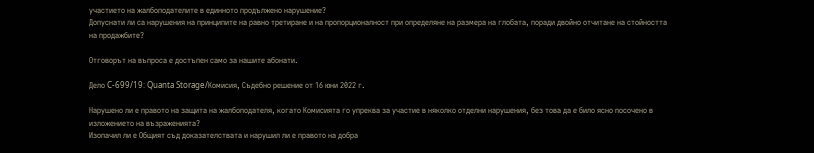участието на жалбоподателите в единното продължено нарушение?
Допуснати ли са нарушения на принципите на равно третиране и на пропорционалност при определяне на размера на глобата, поради двойно отчитане на стойността на продажбите?

Отговорът на въпроса е достъпен само за нашите абонати.

Дело C-699/19: Quanta Storage/Комисия, Съдебно решение от 16 юни 2022 г.

Нарушено ли е правото на защита на жалбоподателя, когато Комисията го упреква за участие в няколко отделни нарушения, без това да е било ясно посочено в изложението на възраженията?
Изопачил ли е Общият съд доказателствата и нарушил ли е правото на добра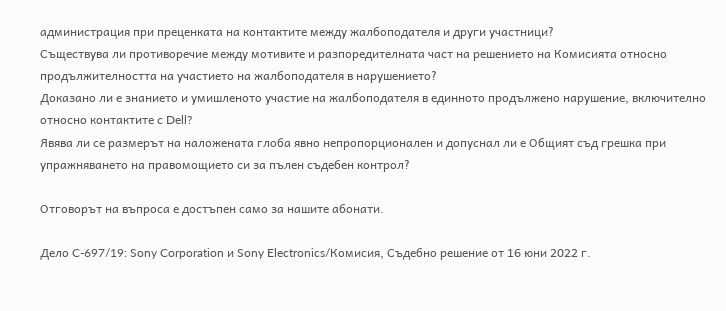администрация при преценката на контактите между жалбоподателя и други участници?
Съществува ли противоречие между мотивите и разпоредителната част на решението на Комисията относно продължителността на участието на жалбоподателя в нарушението?
Доказано ли е знанието и умишленото участие на жалбоподателя в единното продължено нарушение, включително относно контактите с Dell?
Явява ли се размерът на наложената глоба явно непропорционален и допуснал ли е Общият съд грешка при упражняването на правомощието си за пълен съдебен контрол?

Отговорът на въпроса е достъпен само за нашите абонати.

Дело C-697/19: Sony Corporation и Sony Electronics/Комисия, Съдебно решение от 16 юни 2022 г.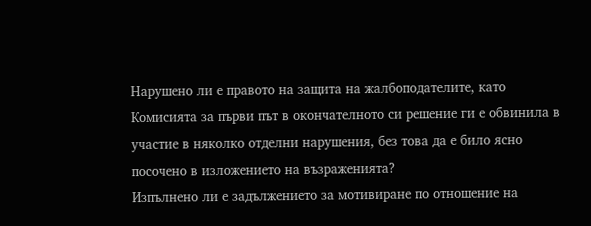Нарушено ли е правото на защита на жалбоподателите, като Комисията за първи път в окончателното си решение ги е обвинила в участие в няколко отделни нарушения, без това да е било ясно посочено в изложението на възраженията?
Изпълнено ли е задължението за мотивиране по отношение на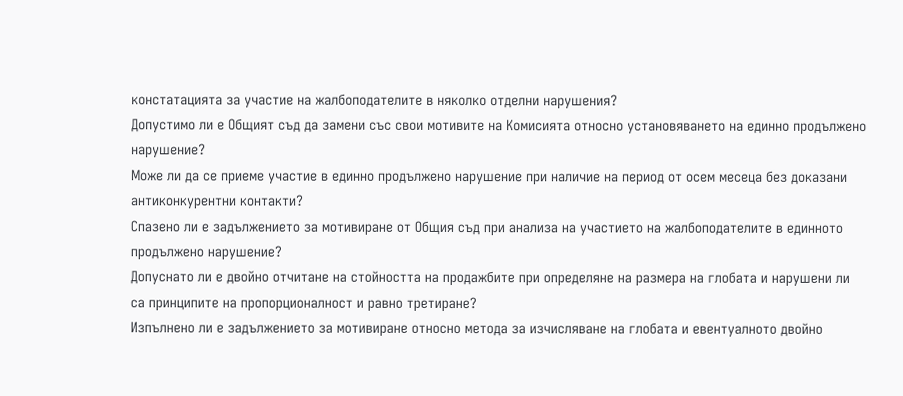констатацията за участие на жалбоподателите в няколко отделни нарушения?
Допустимо ли е Общият съд да замени със свои мотивите на Комисията относно установяването на единно продължено нарушение?
Може ли да се приеме участие в единно продължено нарушение при наличие на период от осем месеца без доказани антиконкурентни контакти?
Спазено ли е задължението за мотивиране от Общия съд при анализа на участието на жалбоподателите в единното продължено нарушение?
Допуснато ли е двойно отчитане на стойността на продажбите при определяне на размера на глобата и нарушени ли са принципите на пропорционалност и равно третиране?
Изпълнено ли е задължението за мотивиране относно метода за изчисляване на глобата и евентуалното двойно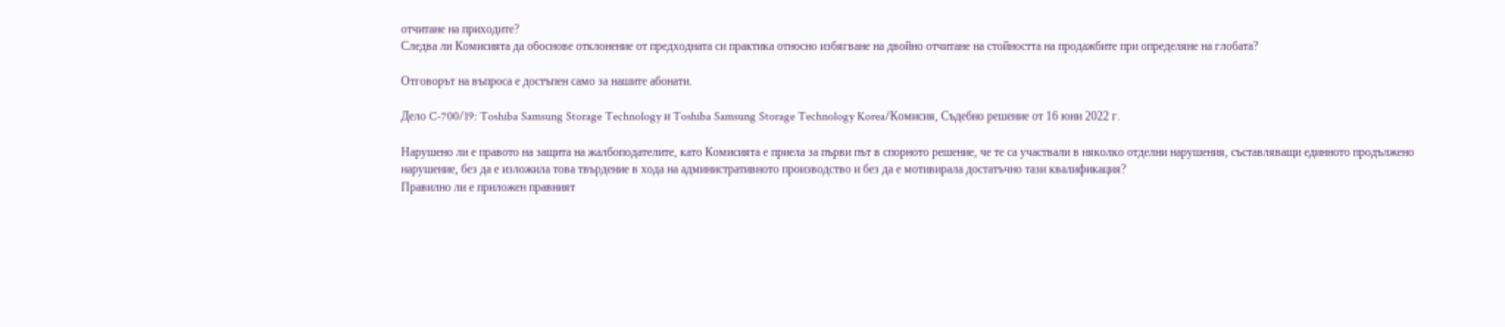отчитане на приходите?
Следва ли Комисията да обоснове отклонение от предходната си практика относно избягване на двойно отчитане на стойността на продажбите при определяне на глобата?

Отговорът на въпроса е достъпен само за нашите абонати.

Дело C-700/19: Toshiba Samsung Storage Technology и Toshiba Samsung Storage Technology Korea/Комисия, Съдебно решение от 16 юни 2022 г.

Нарушено ли е правото на защита на жалбоподателите, като Комисията е приела за първи път в спорното решение, че те са участвали в няколко отделни нарушения, съставляващи единното продължено нарушение, без да е изложила това твърдение в хода на административното производство и без да е мотивирала достатъчно тази квалификация?
Правилно ли е приложен правният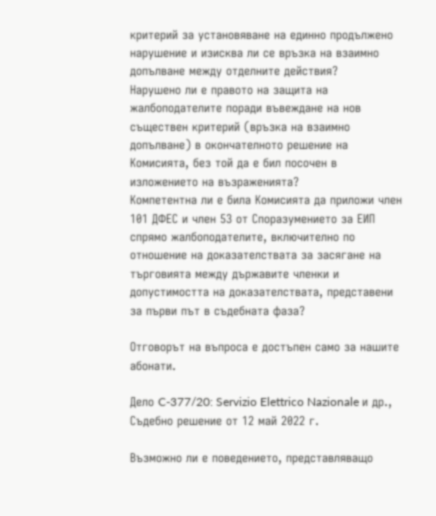критерий за установяване на единно продължено нарушение и изисква ли се връзка на взаимно допълване между отделните действия?
Нарушено ли е правото на защита на жалбоподателите поради въвеждане на нов съществен критерий (връзка на взаимно допълване) в окончателното решение на Комисията, без той да е бил посочен в изложението на възраженията?
Компетентна ли е била Комисията да приложи член 101 ДФЕС и член 53 от Споразумението за ЕИП спрямо жалбоподателите, включително по отношение на доказателствата за засягане на търговията между държавите членки и допустимостта на доказателствата, представени за първи път в съдебната фаза?

Отговорът на въпроса е достъпен само за нашите абонати.

Дело C-377/20: Servizio Elettrico Nazionale и др., Съдебно решение от 12 май 2022 г.

Възможно ли е поведението, представляващо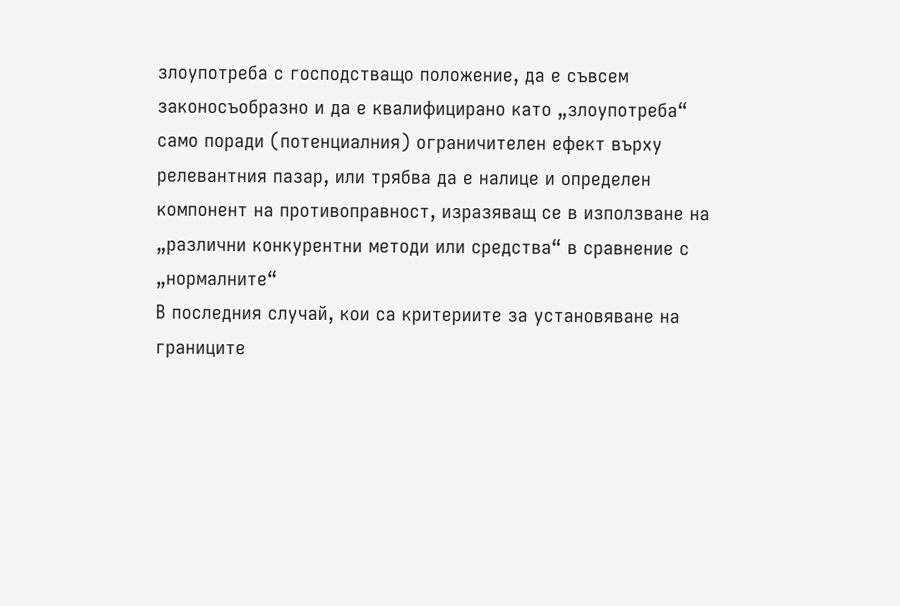злоупотреба с господстващо положение, да е съвсем законосъобразно и да е квалифицирано като „злоупотреба“ само поради (потенциалния) ограничителен ефект върху релевантния пазар, или трябва да е налице и определен компонент на противоправност, изразяващ се в използване на „различни конкурентни методи или средства“ в сравнение с „нормалните“
В последния случай, кои са критериите за установяване на границите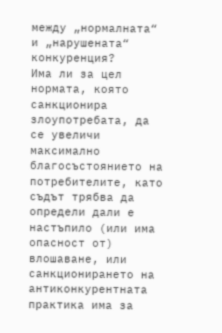между „нормалната“ и „нарушената“ конкуренция?
Има ли за цел нормата, която санкционира злоупотребата, да се увеличи максимално благосъстоянието на потребителите, като съдът трябва да определи дали е настъпило (или има опасност от) влошаване, или санкционирането на антиконкурентната практика има за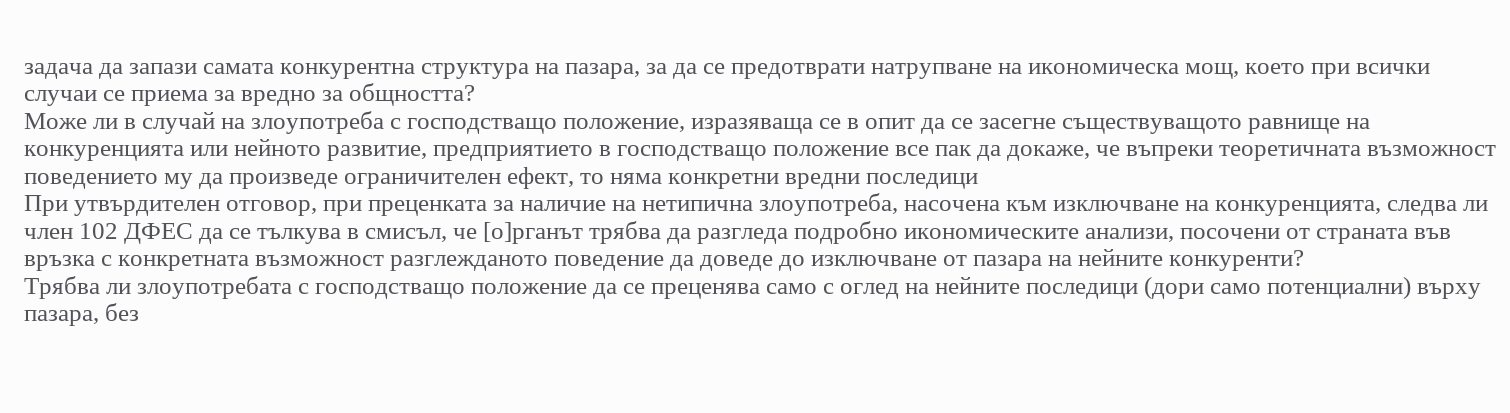задача да запази самата конкурентна структура на пазара, за да се предотврати натрупване на икономическа мощ, което при всички случаи се приема за вредно за общността?
Може ли в случай на злоупотреба с господстващо положение, изразяваща се в опит да се засегне съществуващото равнище на конкуренцията или нейното развитие, предприятието в господстващо положение все пак да докаже, че въпреки теоретичната възможност поведението му да произведе ограничителен ефект, то няма конкретни вредни последици
При утвърдителен отговор, при преценката за наличие на нетипична злоупотреба, насочена към изключване на конкуренцията, следва ли член 102 ДФЕС да се тълкува в смисъл, че [о]рганът трябва да разгледа подробно икономическите анализи, посочени от страната във връзка с конкретната възможност разглежданото поведение да доведе до изключване от пазара на нейните конкуренти?
Трябва ли злоупотребата с господстващо положение да се преценява само с оглед на нейните последици (дори само потенциални) върху пазара, без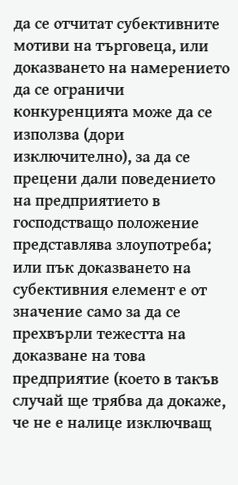да се отчитат субективните мотиви на търговеца, или доказването на намерението да се ограничи конкуренцията може да се използва (дори изключително), за да се прецени дали поведението на предприятието в господстващо положение представлява злоупотреба; или пък доказването на субективния елемент е от значение само за да се прехвърли тежестта на доказване на това предприятие (което в такъв случай ще трябва да докаже, че не е налице изключващ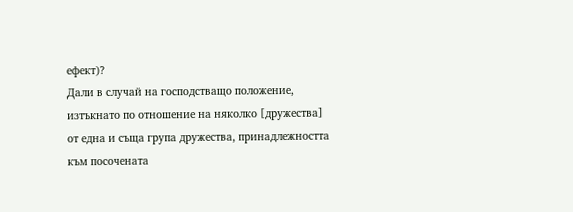ефект)?
Дали в случай на господстващо положение, изтъкнато по отношение на няколко [дружества] от една и съща група дружества, принадлежността към посочената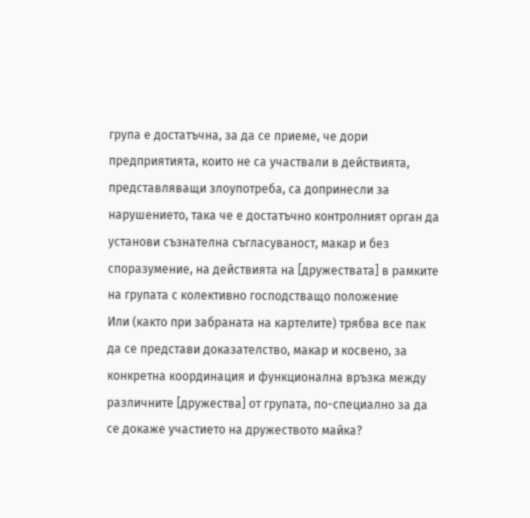група е достатъчна, за да се приеме, че дори предприятията, които не са участвали в действията, представляващи злоупотреба, са допринесли за нарушението, така че е достатъчно контролният орган да установи съзнателна съгласуваност, макар и без споразумение, на действията на [дружествата] в рамките на групата с колективно господстващо положение
Или (както при забраната на картелите) трябва все пак да се представи доказателство, макар и косвено, за конкретна координация и функционална връзка между различните [дружества] от групата, по-специално за да се докаже участието на дружеството майка?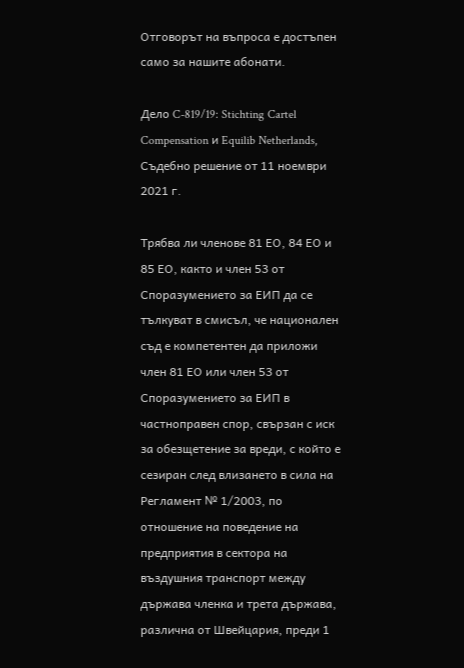Отговорът на въпроса е достъпен само за нашите абонати.

Дело C-819/19: Stichting Cartel Compensation и Equilib Netherlands, Съдебно решение от 11 ноември 2021 г.

Трябва ли членове 81 ЕО, 84 ЕО и 85 ЕО, както и член 53 от Споразумението за ЕИП да се тълкуват в смисъл, че национален съд е компетентен да приложи член 81 ЕО или член 53 от Споразумението за ЕИП в частноправен спор, свързан с иск за обезщетение за вреди, с който е сезиран след влизането в сила на Регламент № 1/2003, по отношение на поведение на предприятия в сектора на въздушния транспорт между държава членка и трета държава, различна от Швейцария, преди 1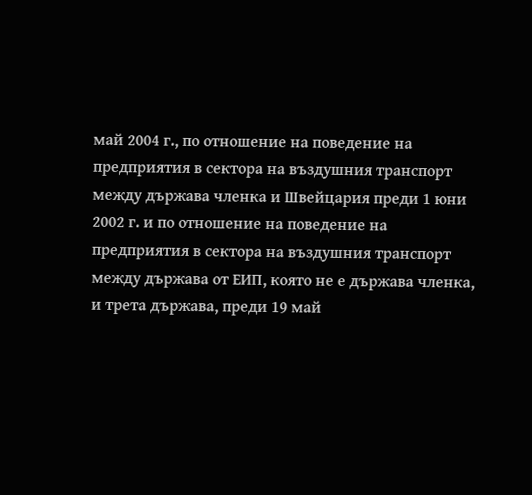май 2004 г., по отношение на поведение на предприятия в сектора на въздушния транспорт между държава членка и Швейцария преди 1 юни 2002 г. и по отношение на поведение на предприятия в сектора на въздушния транспорт между държава от ЕИП, която не е държава членка, и трета държава, преди 19 май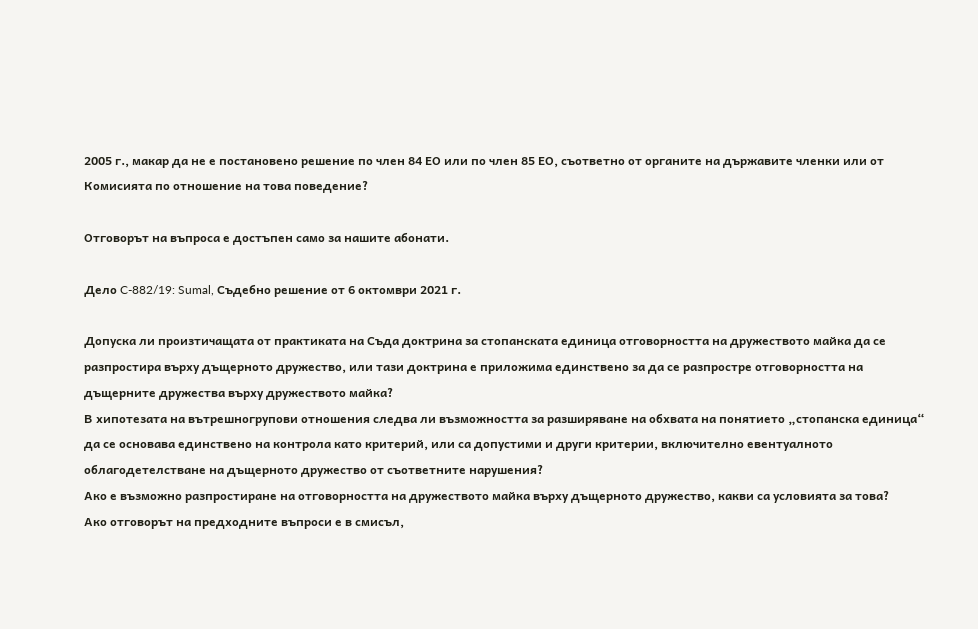2005 г., макар да не е постановено решение по член 84 ЕО или по член 85 ЕО, съответно от органите на държавите членки или от Комисията по отношение на това поведение?

Отговорът на въпроса е достъпен само за нашите абонати.

Дело C-882/19: Sumal, Съдебно решение от 6 октомври 2021 г.

Допуска ли произтичащата от практиката на Съда доктрина за стопанската единица отговорността на дружеството майка да се разпростира върху дъщерното дружество, или тази доктрина е приложима единствено за да се разпростре отговорността на дъщерните дружества върху дружеството майка?
В хипотезата на вътрешногрупови отношения следва ли възможността за разширяване на обхвата на понятието „стопанска единица“ да се основава единствено на контрола като критерий, или са допустими и други критерии, включително евентуалното облагодетелстване на дъщерното дружество от съответните нарушения?
Ако е възможно разпростиране на отговорността на дружеството майка върху дъщерното дружество, какви са условията за това?
Ако отговорът на предходните въпроси е в смисъл,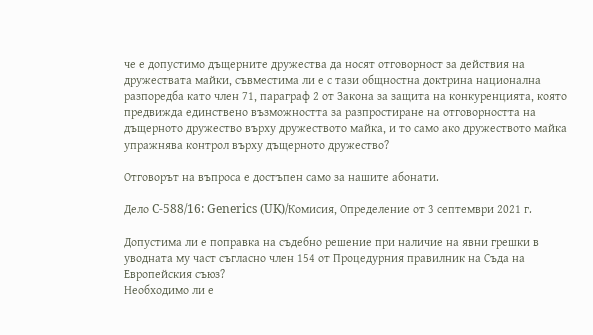че е допустимо дъщерните дружества да носят отговорност за действия на дружествата майки, съвместима ли е с тази общностна доктрина национална разпоредба като член 71, параграф 2 от Закона за защита на конкуренцията, която предвижда единствено възможността за разпростиране на отговорността на дъщерното дружество върху дружеството майка, и то само ако дружеството майка упражнява контрол върху дъщерното дружество?

Отговорът на въпроса е достъпен само за нашите абонати.

Дело C-588/16: Generics (UK)/Комисия, Определение от 3 септември 2021 г.

Допустима ли е поправка на съдебно решение при наличие на явни грешки в уводната му част съгласно член 154 от Процедурния правилник на Съда на Европейския съюз?
Необходимо ли е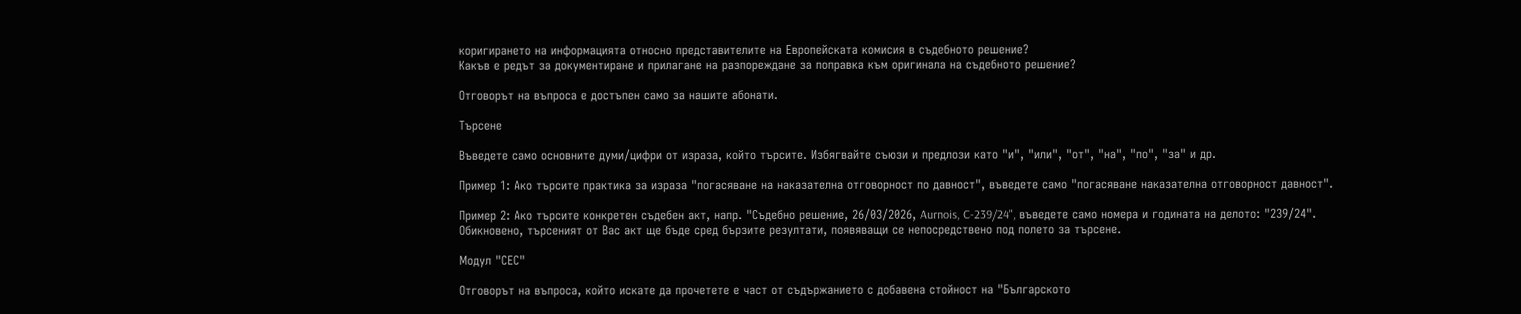коригирането на информацията относно представителите на Европейската комисия в съдебното решение?
Какъв е редът за документиране и прилагане на разпореждане за поправка към оригинала на съдебното решение?

Отговорът на въпроса е достъпен само за нашите абонати.

Търсене

Въведете само основните думи/цифри от израза, който търсите. Избягвайте съюзи и предлози като "и", "или", "от", "на", "по", "за" и др.

Пример 1: Ако търсите практика за израза "погасяване на наказателна отговорност по давност", въведете само "погасяване наказателна отговорност давност".

Пример 2: Ако търсите конкретен съдебен акт, напр. "Съдебно решение, 26/03/2026, Aurnois, C-239/24", въведете само номера и годината на делото: "239/24".
Обикновено, търсеният от Вас акт ще бъде сред бързите резултати, появяващи се непосредствено под полето за търсене.

Модул "СЕС"

Отговорът на въпроса, който искате да прочетете е част от съдържанието с добавена стойност на "Българското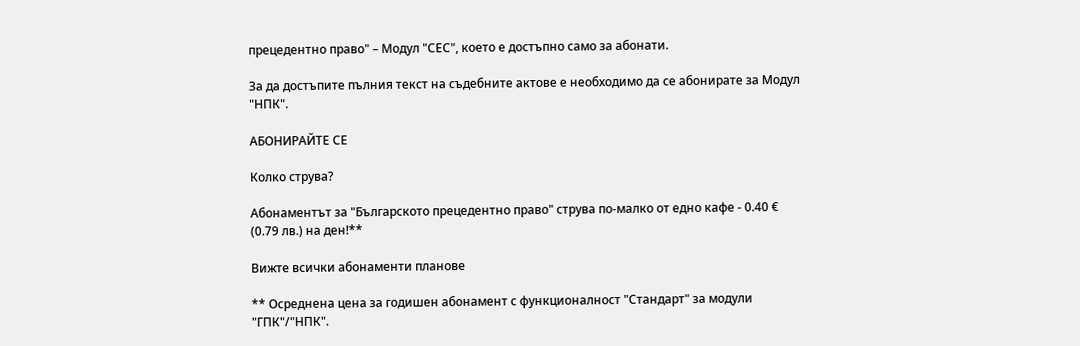прецедентно право" – Модул "СЕС", което е достъпно само за абонати.

За да достъпите пълния текст на съдебните актове е необходимо да се абонирате за Модул "НПК".

АБОНИРАЙТЕ СЕ

Колко струва?

Абонаментът за "Българското прецедентно право" струва по-малко от едно кафе - 0.40 € (0.79 лв.) на ден!**

Вижте всички абонаменти планове

** Осреднена цена за годишен абонамент с функционалност "Стандарт" за модули "ГПК"/"НПК".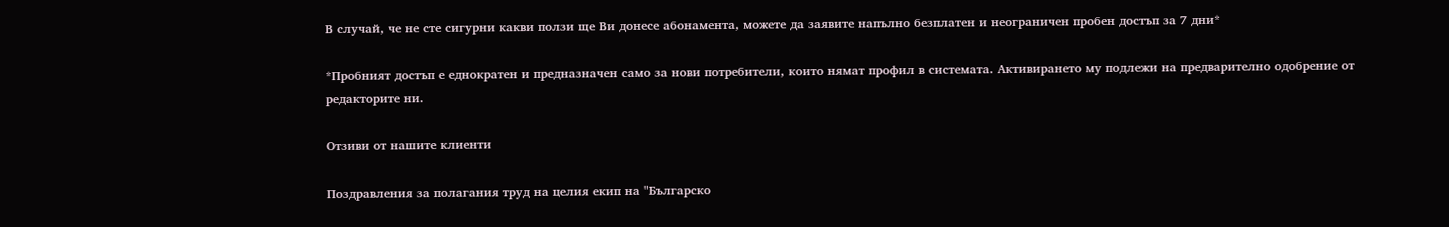В случай, че не сте сигурни какви ползи ще Ви донесе абонамента, можете да заявите напълно безплатен и неограничен пробен достъп за 7 дни*

*Пробният достъп е еднократен и предназначен само за нови потребители, които нямат профил в системата. Активирането му подлежи на предварително одобрение от редакторите ни.

Отзиви от нашите клиенти

Поздравления за полагания труд на целия екип на "Българско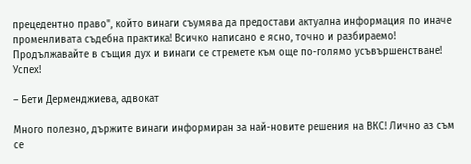прецедентно право", който винаги съумява да предостави актуална информация по иначе променливата съдебна практика! Всичко написано е ясно, точно и разбираемо!
Продължавайте в същия дух и винаги се стремете към още по-голямо усъвършенстване!
Успех!

– Бети Дерменджиева, адвокат

Много полезно, държите винаги информиран за най-новите решения на ВКС! Лично аз съм се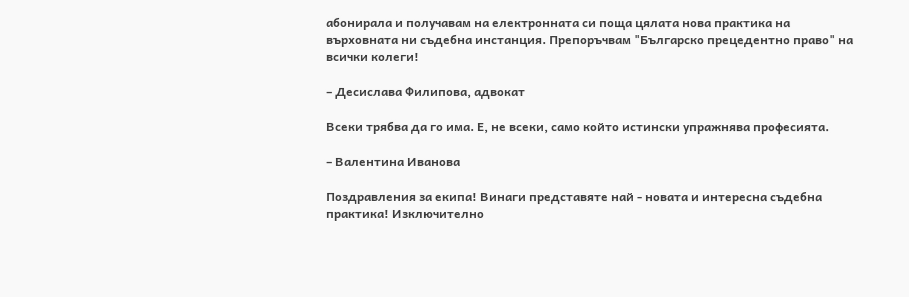абонирала и получавам на електронната си поща цялата нова практика на върховната ни съдебна инстанция. Препоръчвам "Българско прецедентно право" на всички колеги!

– Десислава Филипова, адвокат

Всеки трябва да го има. Е, не всеки, само който истински упражнява професията.

– Валентина Иванова

Поздравления за екипа! Винаги представяте най - новата и интересна съдебна практика! Изключително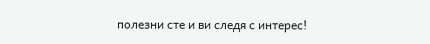полезни сте и ви следя с интерес!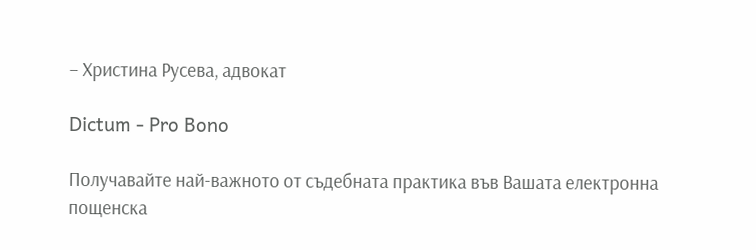– Христина Русева, адвокат

Dictum - Pro Bono

Получавайте най-важното от съдебната практика във Вашата електронна пощенска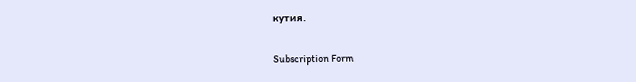кутия.

Subscription Form